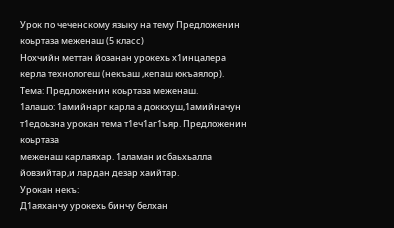Урок по чеченскому языку на тему Предложенин коьртаза меженаш (5 класс)
Нохчийн меттан йозанан урокехь х1инцалера керла технологеш (некъаш ,кепаш юкъаялор).
Тема: Предложенин коьртаза меженаш.
1алашо: 1амийнарг карла а доккхуш,1амийначун т1едоьзна урокан тема т1еч1аг1ъяр. Предложенин коьртаза
меженаш карлаяхар. 1аламан исбаьхьалла йовзийтар,и лардан дезар хаийтар.
Урокан некъ:
Д1аяханчу урокехь бинчу белхан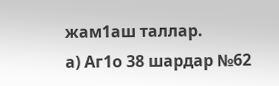жам1аш таллар.
а) Аг1о 38 шардар №62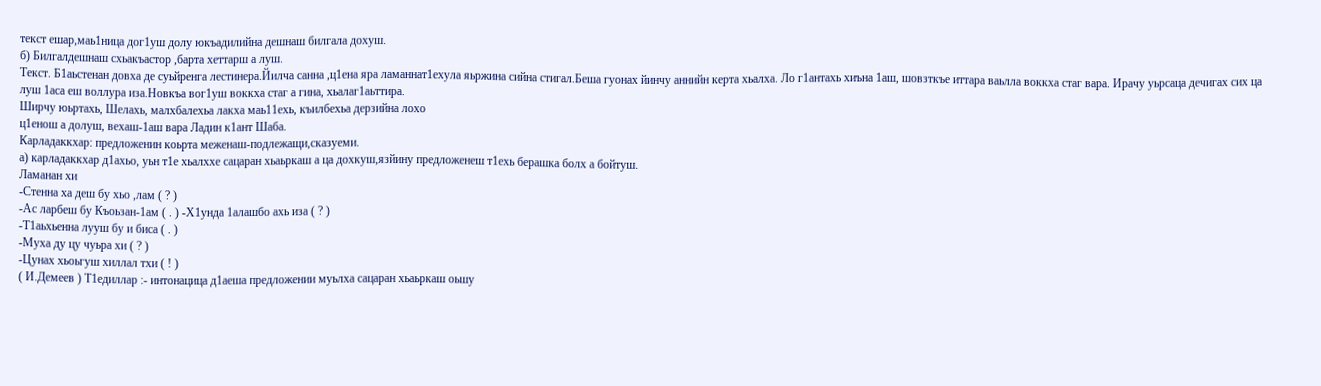текст ешар,маь1ница дог1уш долу юкъадилийна дешнаш билгала дохуш.
б) Билгалдешнаш схьакъастор ,барта хеттарш а луш.
Текст. Б1аьстенан довха де суьйренга лестинера.Йилча санна ,ц1ена яра ламаннат1ехула яьржина сийна стигал.Беша гуонах йинчу аннийн керта хьалха. Ло г1антахь хиъна 1аш, шовзткъе иттара ваьлла воккха стаг вара. Ирачу уьрсаца дечигах сих ца луш 1аса еш воллура иза.Новкъа вог1уш воккха стаг а гина, хьалаг1аьттира.
Ширчу юьртахь, Шелахь, малхбалехьа лакха маь11ехь, къилбехьа дерзийна лохо
ц1енош а долуш, вехаш-1аш вара Ладин к1ант Шаба.
Карладаккхар: предложенин коьрта меженаш-подлежащи,сказуеми.
а) карладаккхар д1ахьо, уьн т1е хьалххе сацаран хьаьркаш а ца дохкуш,язйину предложенеш т1ехь берашка болх а бойтуш.
Ламанан хи
-Стенна ха деш бу хьо ,лам ( ? )
-Ас ларбеш бу Къоьзан-1ам ( . ) -Х1унда 1алашбо ахь иза ( ? )
-Т1аьхьенна лууш бу и биса ( . )
-Муха ду цу чуьра хи ( ? )
-Цунах хьоьгуш хиллал тхи ( ! )
( И.Демеев ) Т1едиллар :- интонацица д1аеша предложении муьлха сацаран хьаьркаш оьшу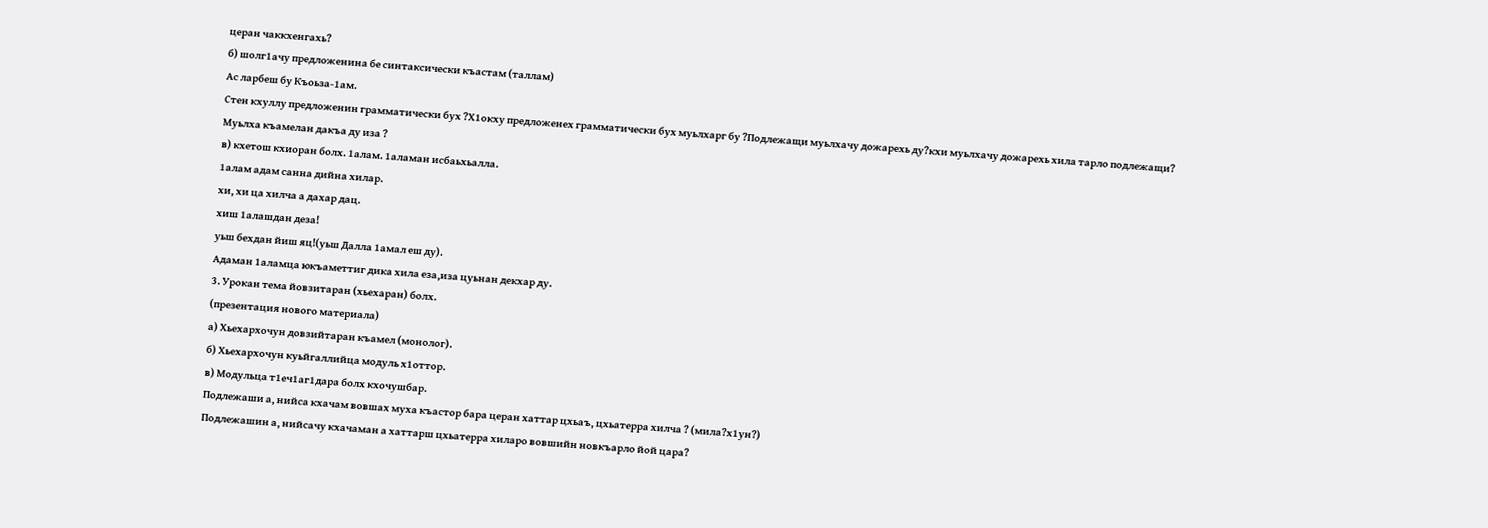церан чаккхенгахь?
б) шолг1ачу предложенина бе синтаксически къастам (таллам)
Ас ларбеш бу Къоьза-1ам.
Стен кхуллу предложенин грамматически бух ?Х1окху предложенех грамматически бух муьлхарг бу ?Подлежащи муьлхачу дожарехь ду?кхи муьлхачу дожарехь хила тарло подлежащи?
Муьлха къамелан дакъа ду иза ?
в) кхетош кхиоран болх. 1алам. 1аламан исбаьхьалла.
1алам адам санна дийна хилар.
хи, хи ца хилча а дахар дац.
хиш 1алашдан деза!
уьш бехдан йиш яц!(уьш Далла 1амал еш ду).
Адаман 1аламца юкъаметтиг дика хила еза,иза цуьнан декхар ду.
3. Урокан тема йовзитаран (хьехаран) болх.
(презентация нового материала)
а) Хьехархочун довзийтаран къамел (монолог).
б) Хьехархочун куьйгаллийца модуль х1оттор.
в) Модульца т1еч1аг1дара болх кхочушбар.
Подлежаши а, нийса кхачам вовшах муха къастор бара церан хаттар цхьаъ, цхьатерра хилча ? (мила?х1ун?)
Подлежашин а, нийсачу кхачаман а хаттарш цхьатерра хиларо вовшийн новкъарло йой цара?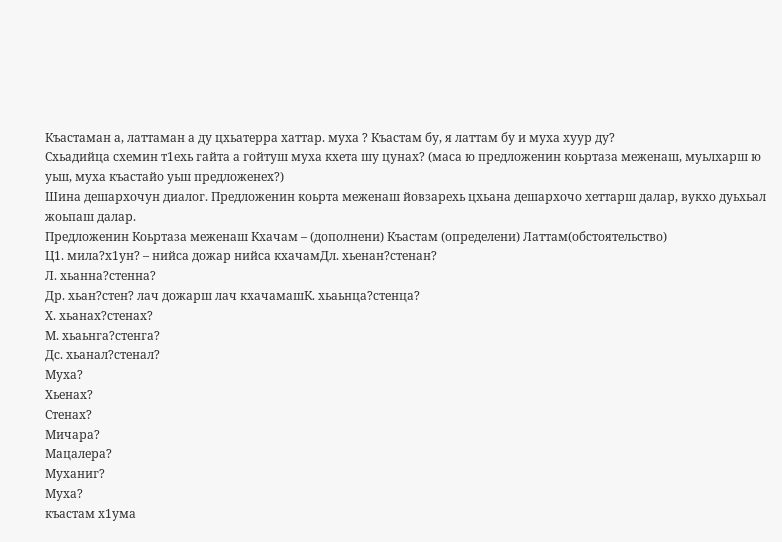Къастаман а, латтаман а ду цхьатерра хаттар. муха ? Къастам бу, я латтам бу и муха хуур ду?
Схьадийца схемин т1ехь гайта а гойтуш муха кхета шу цунах? (маса ю предложенин коьртаза меженаш, муьлхарш ю уьш, муха къастайо уьш предложенех?)
Шина дешархочун диалог. Предложенин коьрта меженаш йовзарехь цхьана дешархочо хеттарш далар, вукхо дуьхьал жоьпаш далар.
Предложенин Коьртаза меженаш Кхачам – (дополнени) Къастам (определени) Латтам(обстоятельство)
Ц1. мила?х1ун? – нийса дожар нийса кхачамДл. хьенан?стенан?
Л. хьанна?стенна?
Др. хьан?стен? лач дожарш лач кхачамашК. хьаьнца?стенца?
Х. хьанах?стенах?
М. хьаьнга?стенга?
Дс. хьанал?стенал?
Муха?
Хьенах?
Стенах?
Мичара?
Мацалера?
Муханиг?
Муха?
къастам х1ума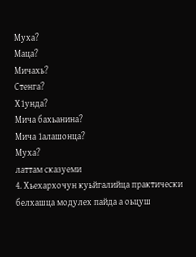Муха?
Маца?
Мичахь?
Стенга?
Х1унда?
Мича бахьанина?
Мича 1алашонца?
Муха?
латтам сказуеми
4. Хьехархочун куьйгалийца практически белхашца модулех пайда а оьцуш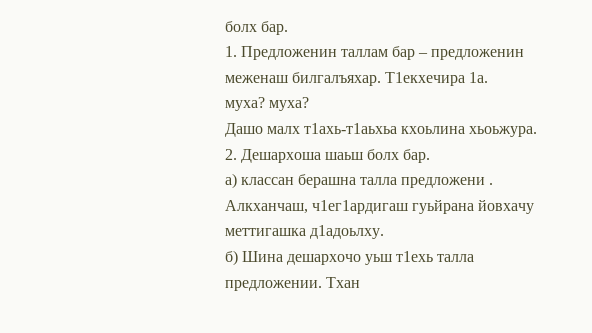болх бар.
1. Предложенин таллам бар – предложенин меженаш билгалъяхар. Т1екхечира 1а.
муха? муха?
Дашо малх т1ахь-т1аьхьа кхоьлина хьоьжура.
2. Дешархоша шаьш болх бар.
а) классан берашна талла предложени .
Алкханчаш, ч1ег1ардигаш гуьйрана йовхачу меттигашка д1адоьлху.
б) Шина дешархочо уьш т1ехь талла предложении. Тхан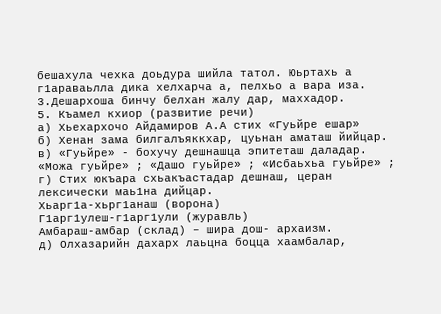бешахула чехка доьдура шийла татол. Юьртахь а г1араваьлла дика хелхарча а, пелхьо а вара иза.
3.Дешархоша бинчу белхан жалу дар, маххадор.
5. Къамел кхиор (развитие речи)
а) Хьехархочо Айдамиров А.А стих «Гуьйре ешар»
б) Хенан зама билгалъяккхар, цуьнан аматаш йийцар.
в) «Гуьйре» - бохучу дешнашца эпитеташ даладар. «Можа гуьйре» ; «Дашо гуьйре» ; «Исбаьхьа гуьйре» ;
г) Стих юкъара схьакъастадар дешнаш, церан лексически маь1на дийцар.
Хьарг1а-хьрг1анаш (ворона)
Г1арг1улеш-г1арг1ули (журавль)
Амбараш-амбар (склад) – шира дош- архаизм.
д) Олхазарийн дахарх лаьцна боцца хаамбалар,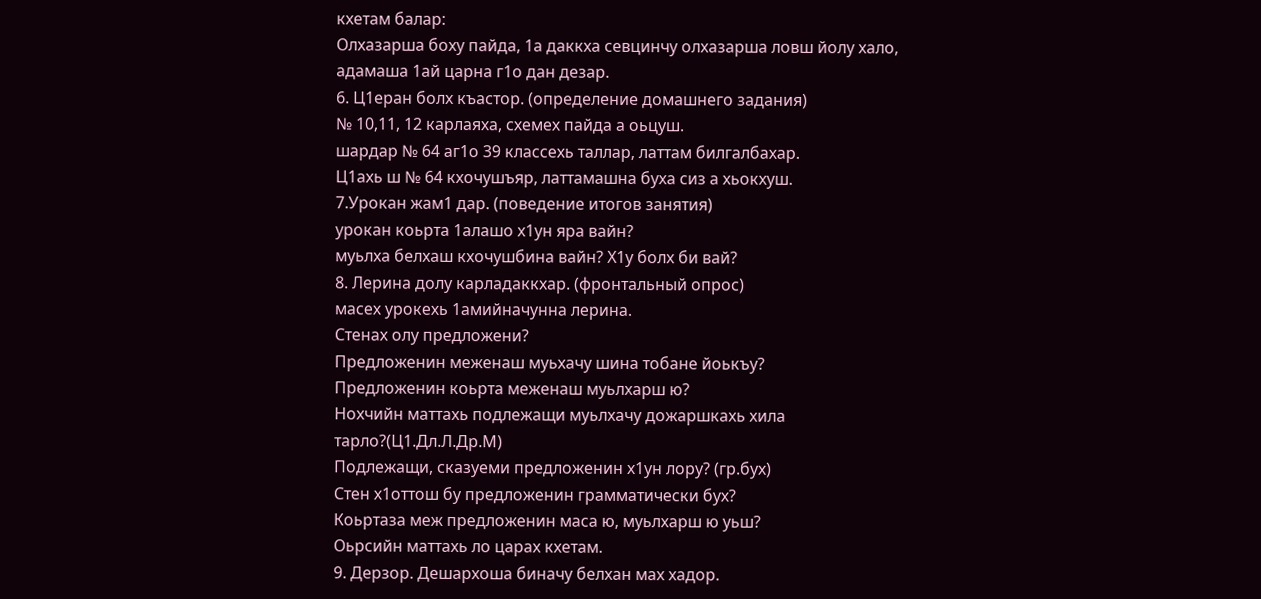кхетам балар:
Олхазарша боху пайда, 1а даккха севцинчу олхазарша ловш йолу хало, адамаша 1ай царна г1о дан дезар.
6. Ц1еран болх къастор. (определение домашнего задания)
№ 10,11, 12 карлаяха, схемех пайда а оьцуш.
шардар № 64 аг1о 39 классехь таллар, латтам билгалбахар.
Ц1ахь ш № 64 кхочушъяр, латтамашна буха сиз а хьокхуш.
7.Урокан жам1 дар. (поведение итогов занятия)
урокан коьрта 1алашо х1ун яра вайн?
муьлха белхаш кхочушбина вайн? Х1у болх би вай?
8. Лерина долу карладаккхар. (фронтальный опрос)
масех урокехь 1амийначунна лерина.
Стенах олу предложени?
Предложенин меженаш муьхачу шина тобане йоькъу?
Предложенин коьрта меженаш муьлхарш ю?
Нохчийн маттахь подлежащи муьлхачу дожаршкахь хила тарло?(Ц1.Дл.Л.Др.М)
Подлежащи, сказуеми предложенин х1ун лору? (гр.бух)
Стен х1оттош бу предложенин грамматически бух?
Коьртаза меж предложенин маса ю, муьлхарш ю уьш?
Оьрсийн маттахь ло царах кхетам.
9. Дерзор. Дешархоша биначу белхан мах хадор.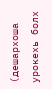(дешархоша урокехь болх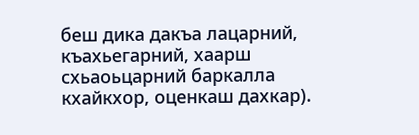беш дика дакъа лацарний, къахьегарний, хаарш схьаоьцарний баркалла кхайкхор, оценкаш дахкар).